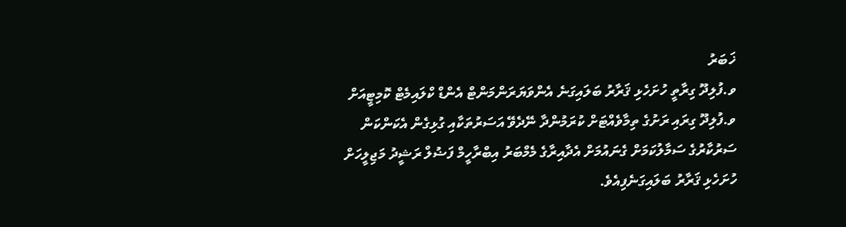ޚަބަރު
ވ.ފުލިދޫ ގިރާތީ ހުށަހެޅި ޤަރާރު ބަލައިގަނެ އެންވަޔަރަންމަންޓް އެންޑް ކްލައިމެޓް ކޮމިޓީއަށް
ވ.ފުލިދޫ ގިރައި ރަށުގެ ތިމާވެއްޓަށް ކުރަމުންދާ ނޭދެވޭ އަސަރުތަކާއި ގުޅިގެން އެކަންކަން ސަރުކާރުގެ ސަމާލުކަމަށް ގެނައުމަށް އެދާއިރާގެ މެމްބަރު އިބްރާހީމް ފަޟުލް ރަޝީދު މަޖިލީހަށް ހުށަހެޅި ޤަރާރު ބަލައިގަނެފިއެވެ.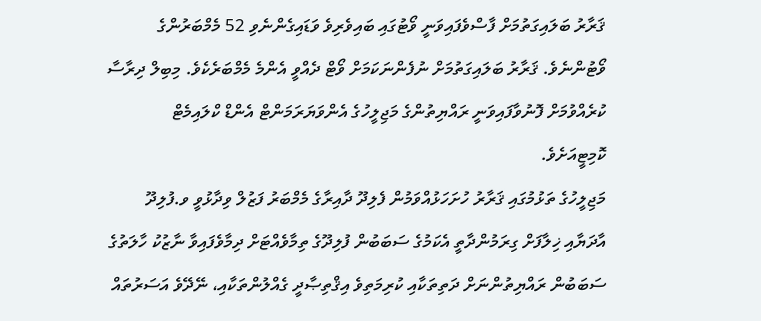ޤަރާރު ބަލައިގަތުމަށް ފާސްވެފައިވަނީ ވޯޓުގައި ބައިވެރިވެ ވަޑައިގެންނެވި 52 މެމްބަރުންގެ ވޯޓުންނެވެ. ޤަރާރު ބަލައިގަތުމަށް ނުފެންނަކަމަށް ވޯޓް ދެއްވީ އެންމެ މެމްބަރެކެވެ. މިބިލް ދިރާސާ ކުރެއްވުމަށް ފޮނުވާފައިވަނީ ރައްޔިތުންގެ މަޖިލީހުގެ އެންވަޔަރަމަންޓް އެންޑް ކްލައިމެޓް ކޮމިޓީއަށެވެ.
މަޖިލީހުގެ ތަޅުމުގައި ޤަރާރު ހުށަހަޅުއްވަމުން ފެލިދޫ ދާއިރާގެ މެމްބަރު ފަޒުލް ވިދާޅުވީ ވ.ފުލިދޫ އާދަޔާއި ޚިލާފަށް ގިރަމުންދާތީ އެކަމުގެ ސަބަބުން ފުލިދޫގެ ތިމާވެއްޓަށް ދިމާވެފައިވާ ނާޒުކު ހާލަތުގެ ސަބަބުން ރައްޔިތުންނަށް ދަތިތަކާއި ކުރިމަތިވެ އިޤްތިޞާދީ ގެއްލުންތަކާއި، ނޭދޭވެ އަސަރުތައް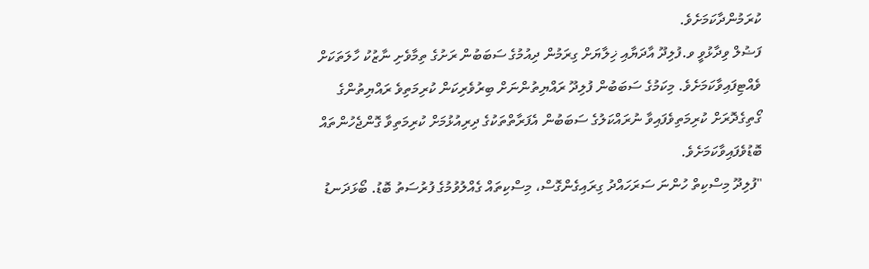ކުރަމުންދާކަމަށެވެ.
ފަޟުލް ވިދާޅުވީ ވ.ފުލިދޫ އާދަޔާއި ޚިލާޔަށް ގިރަމުން ދިއުމުގެ ސަބަބުން ރަށުގެ ތިމާވެށި ނާޒުކު ހާލަތަކަށް ވެއްޓިފައިވާކަމަށެވެ. މިކަމުގެ ސަބަބުން ފުލިދޫ ރައްޔިތުންނަށް ބިރުވެރިކަން ކުރިމަތިވެ ރައްޔިތުންގެ ގޯތިގެދޮރަށް ކުރިމަތިވެފައިވާ ނުރައްކަލުގެ ސަބަބުން އެފަރާތްތަކުގެ ދިރިއުޅުމަށް ކުރިމަތިވާ ގޮންޖެހުންތައް ބޮޑުވެފައިވާކަމަށެވެ.
"ފުލިދޫ މިސްކިތް ހުންނަ ސަރަހައްދު ގިރައިގެންގޮސް، މިސްކިތައް ގެއްލުވުމުގެ ފުރުސަތު ބޮޑު. ބޯޅަދަނޑު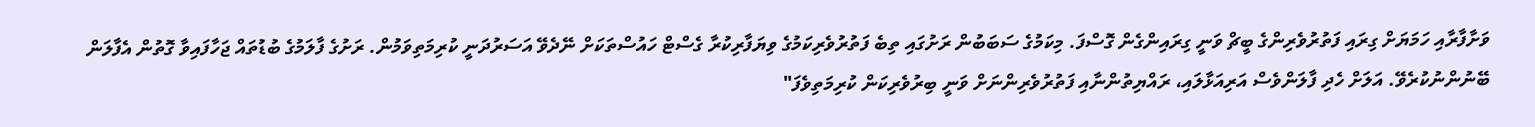ވަށާފާރާއި ހަމަޔަށް ގިރައި ފަތުރުވެރިންގެ ބީޗް ވަނީ ގިރައިންގެން ގޮސްފަ. މިކަމުގެ ސަބަބުން ރަށުގައި ތިބެ ފަތުރުވެރިކަމުގެ ވިޔަފާރިކުރާ ގެސްޓް ހައުސްތަކަށް ނޭދެވޭ އަސަރުދަނީ ކުރިމަތިވަމުން. ރަށުގެ ފާލަމުގެ ބުޑުތައް ޖަހާފައިވާ ގޮތުން އެފާލަން ބޭނުންނުކުރެވޭ. އަލަށް ހެދި ފާލަންވެސް އަރިއަޅާލައި، ރައްޔިތުންނާއި ފަތުރުވެރިންނަށް ވަނީ ބިރުވެރިކަން ކުރިމަތިވެފަ"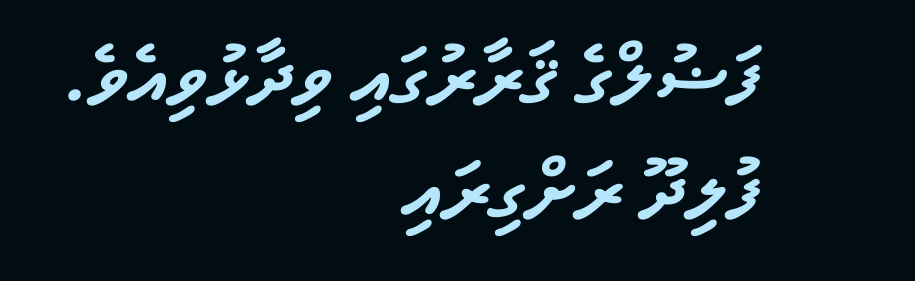ފަޟުލްގެ ޤަރާރުގައި ވިދާޅުވިއެވެ.
ފުލިދޫ ރަށްގިރައި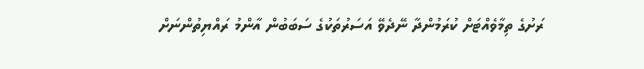ރަށުގެ ތިމާވެއްޓަށް ކުރަމުންދާ ނޭދެވޭ އަސަރުތަކުގެ ސަބަބުން އާންމު ރައްޔިތުންނަށް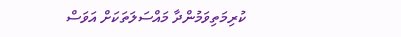ކުރިމަތިވަމުންދާ މައްސަލަތަކަށް އަވަސް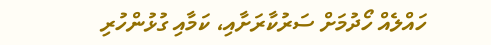ހައްލެއް ހޯދުމަށް ސަރުކާރަށާއި، ކަމާއި ގުޅުންހުރި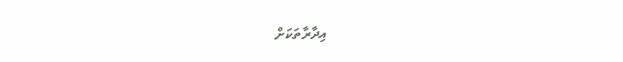އިދާރާތަކަށް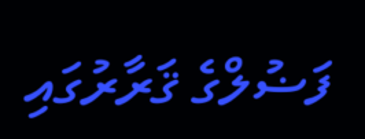ފަޟުލްގެ ޤަރާރުގައި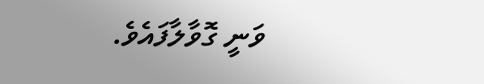ވަނީ ގޮވާލާފައެވެ.